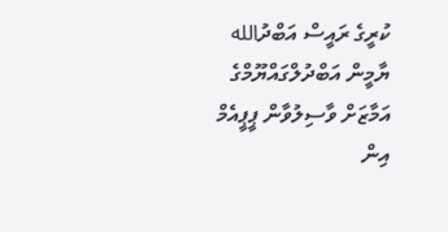ކުރީގެ ރައީސް އަބްދުالله ޔާމީން އަބްދުލްގައްޔޫމްގެ އަމާޒަށް ވާސިލުވާން ޕީޕީއެމް އިން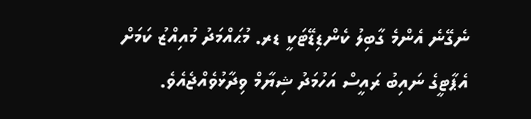ނެގޭނެ އެންމެ ގާބިލު ކެންޑިޑޭޓަކީ ޑރ. މުޙައްމަދު މުއިއްޒު ކަމަށް އެޕާޓީގެ ނައިބު ރައީސް އަހުމަދު ޝިޔާމް ވިދާޅުވެއްޖެއެވެ.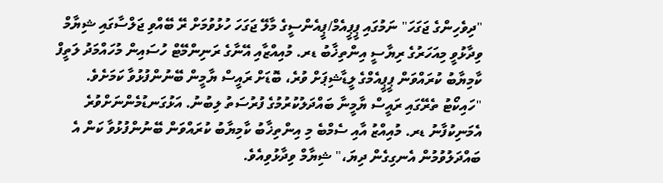"ދިވެހިންގެ ޖަގަހަ" ނަމުގައި ޕީޕީއެމް/ޕީއެންސީގެ މާލޭ ޖަގަހަ ހުޅުވުމަށް ރޭ ބޭއްވި ޖަލްސާގައި ޝިޔާމް ވިދާޅުވީ މިއަހަރުގެ ރިޔާސީ އިންތިޚާބު ޑރ. މުއިއްޒާއި އޭނާގެ ރަނިންމޭޓް ހުސައިން މުހައްމަދު ލަތީފް ކާމިޔާބު ކުރައްވަން ޕީޕީއެމްގެ ލީޑާޝިޕަށް ވުރެ، ބޮޑަށް ރައީސް ޔާމީން ބޭނުންފުޅުވާ ކަމަށެވެ.
"ހައިކޯޓު ތެރޭގައި ރައީސް ޔާމީނާ ބައްދަލުކުރުމުގެ ފުރުސަތު ލިބުނު. އަޅުގަނޑުމެންނަށްވުރެ އެމަނިކުފާނު ޑރ. މުއިއްޒު އާއި ސެމްބެ މި އިންތިޚާބު ކާމިޔާބު ކުރައްވަން ބޭނުންފުޅުވާ ކަން އެ ބައްދަލުވުމުން އެނގިގެން ދިޔަ،" ޝިޔާމް ވިދާޅުވިއެވެ.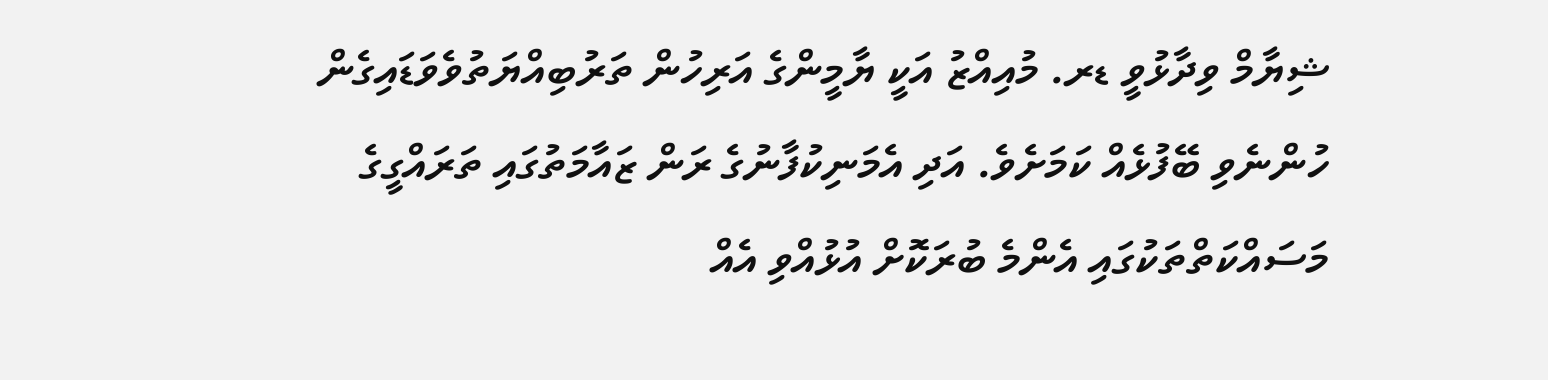ޝިޔާމް ވިދާޅުވީ ޑރ. މުއިއްޒު އަކީ ޔާމީންގެ އަރިހުން ތަރުބިއްޔަތުވެވަޑައިގެން ހުންނެވި ބޭފުޅެއް ކަމަށެވެ. އަދި އެމަނިކުފާނުގެ ރަން ޒައާމަތުގައި ތަރައްގީގެ މަސައްކަތްތަކުގައި އެންމެ ބުރަކޮށް އުޅުއްވި އެއް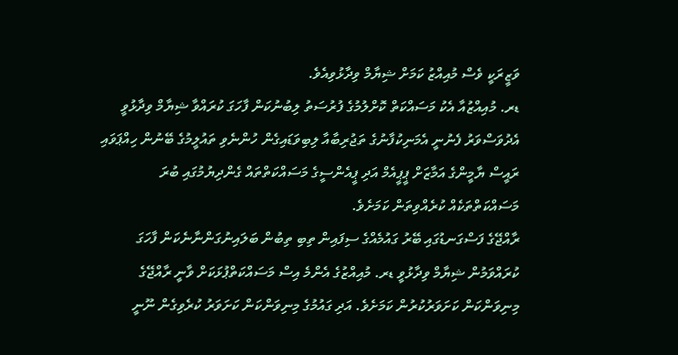ވަޒީރަކީ ވެސް މުއިއްޒު ކަމަށް ޝިޔާމް ވިދާޅުވިއެވެ.
ޑރ. މުއިއްޒުއާ އެކު މަސައްކަތް ކޮށްލުމުގެ ފުރުސަތު ލިބުނުކަން ފާހަގަ ކުރައްވާ ޝިޔާމް ވިދާޅުވީ އެދުވަސްވަރު ފެނުނީ އެމަނިކުފާނުގެ ތަޖުރިބާއާ ލިބިވަޑައިގެން ހުންނެވި ތައުލީމުގެ ބޭނުން ހިއްޕަވައި ރައީސް ޔާމީންގެ އަމާޒަށް ޕީޕީއެމް އަދި ޕީއެންސީގެ މަސައްކަތްތައް ގެންދިޔުމުގައި ބުރަ މަސައްކަތްތަކެއް ކުރެއްވިތަން ކަމަށެވެ.
ރާއްޖޭގެ ފަސްގަނޑުގައި ބޭރު ގައުމެއްގެ ސިފައިން ތިބި ތިބުން ބަލައިނުގަންނާނެކަން ފާހަގަ ކުރައްވަމުން ޝިޔާމް ވިދާޅުވީ ޑރ. މުއިއްޒުގެ އެންމެ އިސް މަސައްކަތްޕުޅަކަށް ވާނީ ރާއްޖޭގެ މިނިވަންކަން ކަށަވަރުކުރުން ކަމަށެވެ. އަދި ގައުމުގެ މިނިވަންކަން ކަށަވަރު ކުރެވިގެން ނޫނީ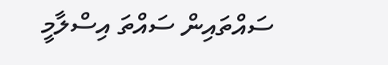ސައްތައިން ސައްތަ އިސްލާމީ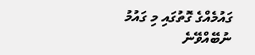ގައުމެއްގެ ގޮތުގައި މި ގައުމު ނުބޭއްވޭނެ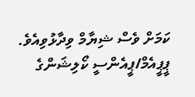ކަމަށް ވެސް ޝިޔާމް ވިދާޅުވިއެވެ.
ޕީޕީއެމް/ޕީއެންސީ ކޯލިޝަންގެ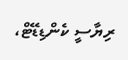ރިޔާސީ ކެންޑިޑޭޓް،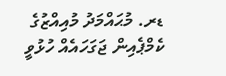ޑރ. މުޙައްމަދު މުއިއްޒުގެ ކެމްޕެއިން ޖަގަހައެއް ހުޅުވީ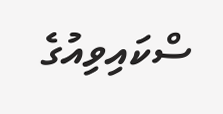ސްކައިވިއުގެ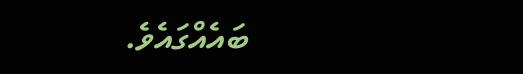ބައެއްގައެވެ.